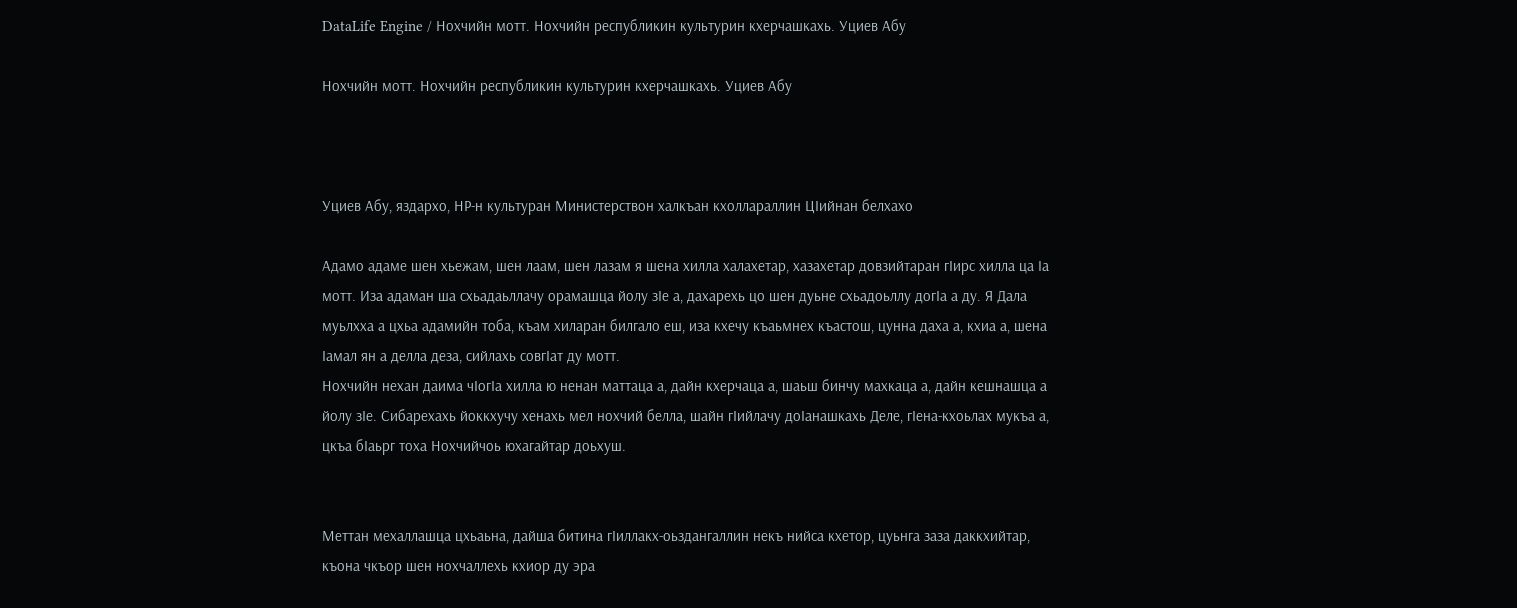DataLife Engine / Нохчийн мотт. Нохчийн республикин культурин кхерчашкахь. Уциев Абу

Нохчийн мотт. Нохчийн республикин культурин кхерчашкахь. Уциев Абу



Уциев Абу, яздархо, НР-н культуран Министерствон халкъан кхоллараллин ЦIийнан белхахо

Адамо адаме шен хьежам, шен лаам, шен лазам я шена хилла халахетар, хазахетар довзийтаран гIирс хилла ца Iа мотт. Иза адаман ша схьадаьллачу орамашца йолу зIе а, дахарехь цо шен дуьне схьадоьллу догIа а ду. Я Дала муьлхха а цхьа адамийн тоба, къам хиларан билгало еш, иза кхечу къаьмнех къастош, цунна даха а, кхиа а, шена Iамал ян а делла деза, сийлахь совгIат ду мотт.
Нохчийн нехан даима чIогIа хилла ю ненан маттаца а, дайн кхерчаца а, шаьш бинчу махкаца а, дайн кешнашца а йолу зIе. Сибарехахь йоккхучу хенахь мел нохчий белла, шайн гIийлачу доIанашкахь Деле, гIена-кхоьлах мукъа а, цкъа бIаьрг тоха Нохчийчоь юхагайтар доьхуш.


Меттан мехаллашца цхьаьна, дайша битина гIиллакх-оьздангаллин некъ нийса кхетор, цуьнга заза даккхийтар, къона чкъор шен нохчаллехь кхиор ду эра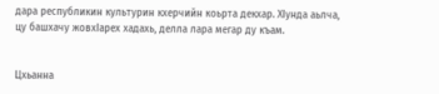дара республикин культурин кхерчийн коьрта декхар. ХIунда аьлча, цу башхачу жовхIарех хадахь, делла лара мегар ду къам.


Цхьанна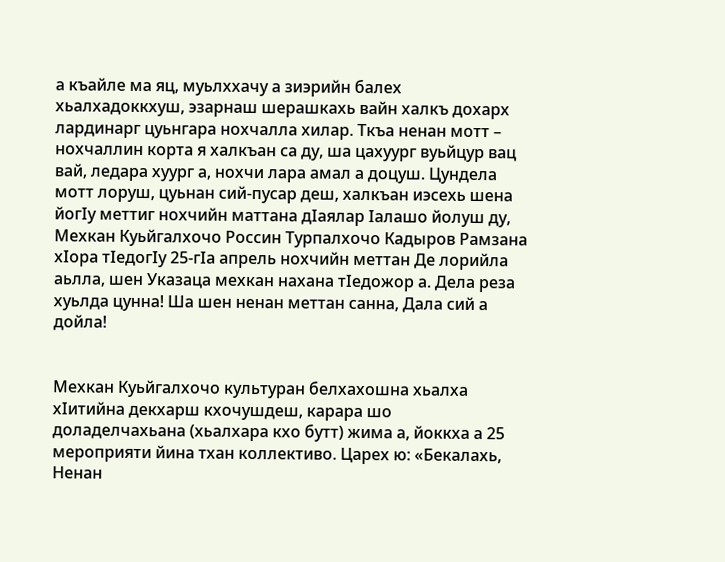а къайле ма яц, муьлххачу а зиэрийн балех хьалхадоккхуш, эзарнаш шерашкахь вайн халкъ дохарх лардинарг цуьнгара нохчалла хилар. Ткъа ненан мотт – нохчаллин корта я халкъан са ду, ша цахуург вуьйцур вац вай, ледара хуург а, нохчи лара амал а доцуш. Цундела мотт лоруш, цуьнан сий-пусар деш, халкъан иэсехь шена йогIу меттиг нохчийн маттана дIаялар Iалашо йолуш ду, Мехкан Куьйгалхочо Россин Турпалхочо Кадыров Рамзана хIора тIедогIу 25-гIа апрель нохчийн меттан Де лорийла аьлла, шен Указаца мехкан нахана тIедожор а. Дела реза хуьлда цунна! Ша шен ненан меттан санна, Дала сий а дойла!


Мехкан Куьйгалхочо культуран белхахошна хьалха хIитийна декхарш кхочушдеш, карара шо доладелчахьана (хьалхара кхо бутт) жима а, йоккха а 25 мероприяти йина тхан коллективо. Царех ю: «Бекалахь, Ненан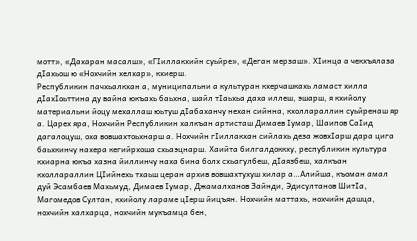мотт», «Дахаран масалш», «ГIиллакхийн суьйре», «Деган мерзаш». ХIинца а чекхъялаза дIахьош ю «Нохчийн хелхар», кхиерш.
Республикин пачхьалкхан а, муниципальни а культуран кхерчашкахь ламаст хилла дIахIоьттина ду вайна юкъахь баьхна, шайл тIаьхьа даха иллеш, эшарш, я кхийолу материальни йоцу мехаллаш юьтуш дIабаханчу нехан сийнна, кхоллараллин суьйренаш яр а. Царех яра, Нохчийн Республикин халкъан артисташ Димаев Iумар, Шаипов СаIид дагалоцуш, оха вовшахтоьхнарш а. Нохчийн гIиллакхан сийлахь деза жовхIарш дара цига баьхкинчу нахера кегийрхоша схьаэцнарш. Хаийта билгалдоккху, республикин культура кхиарна юкъа хазна йиллинчу наха бина болх схьагулбеш, дIаязбеш, халкъан кхоллараллин ЦIийнехь тхаьш церан архив вовшахтухуш хилар а…Алийша, къоман амал дуй Эсамбаев Махьмуд, Димаев Iумар, Джамалханов Зайнди, Эдисултанов ШитIа, Магомедов Султан, кхийолу лараме цIерш йицъян. Нохчийн маттахь, нохчийн дашца, нохчийн халхарца, нохчийн мукъамца бен,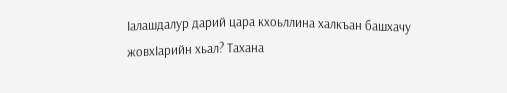Iалашдалур дарий цара кхоьллина халкъан башхачу жовхIарийн хьал? Тахана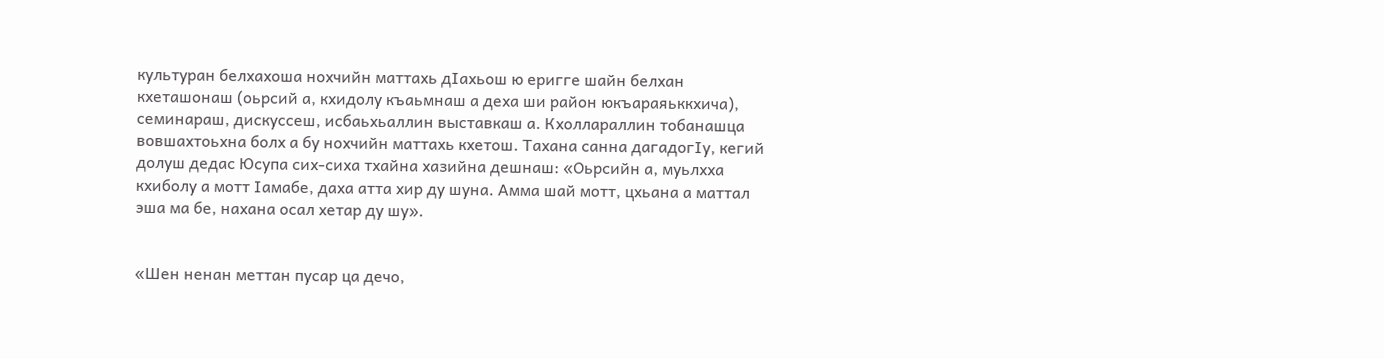культуран белхахоша нохчийн маттахь дIахьош ю еригге шайн белхан кхеташонаш (оьрсий а, кхидолу къаьмнаш а деха ши район юкъараяьккхича), семинараш, дискуссеш, исбаьхьаллин выставкаш а. Кхоллараллин тобанашца вовшахтоьхна болх а бу нохчийн маттахь кхетош. Тахана санна дагадогIу, кегий долуш дедас Юсупа сих-сиха тхайна хазийна дешнаш: «Оьрсийн а, муьлхха кхиболу а мотт Iамабе, даха атта хир ду шуна. Амма шай мотт, цхьана а маттал эша ма бе, нахана осал хетар ду шу».


«Шен ненан меттан пусар ца дечо,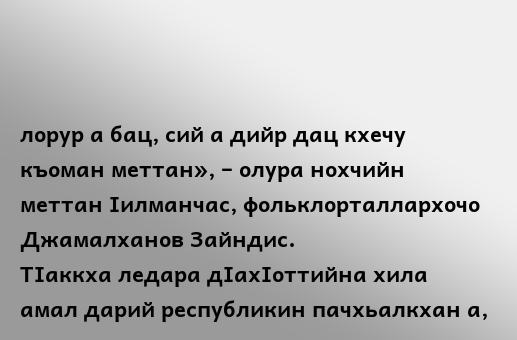лорур а бац, сий а дийр дац кхечу къоман меттан», – олура нохчийн меттан Iилманчас, фольклорталлархочо Джамалханов Зайндис.
ТIаккха ледара дIахIоттийна хила амал дарий республикин пачхьалкхан а,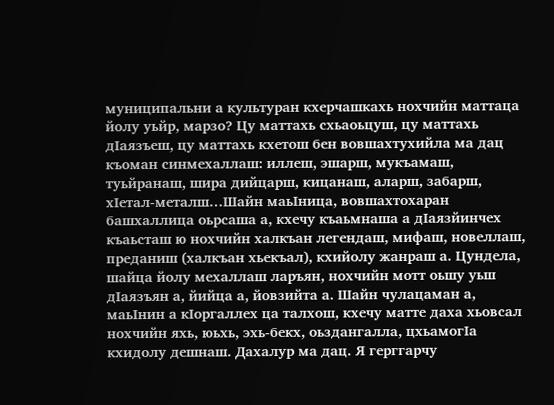муниципальни а культуран кхерчашкахь нохчийн маттаца йолу уьйр, марзо? Цу маттахь схьаоьцуш, цу маттахь дIаязъеш, цу маттахь кхетош бен вовшахтухийла ма дац къоман синмехаллаш: иллеш, эшарш, мукъамаш, туьйранаш, шира дийцарш, кицанаш, аларш, забарш, хIетал-металш…Шайн маьIница, вовшахтохаран башхаллица оьрсаша а, кхечу къаьмнаша а дIаязйинчех къаьсташ ю нохчийн халкъан легендаш, мифаш, новеллаш, преданиш (халкъан хьекъал), кхийолу жанраш а. Цундела, шайца йолу мехаллаш ларъян, нохчийн мотт оьшу уьш дIаязъян а, йийца а, йовзийта а. Шайн чулацаман а, маьIнин а кIоргаллех ца талхош, кхечу матте даха хьовсал нохчийн яхь, юьхь, эхь-бекх, оьздангалла, цхьамогIа кхидолу дешнаш. Дахалур ма дац. Я герггарчу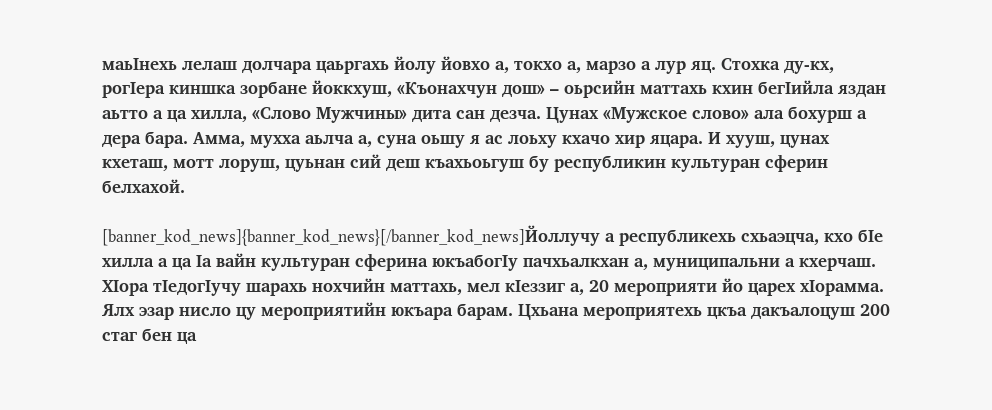маьIнехь лелаш долчара цаьргахь йолу йовхо а, токхо а, марзо а лур яц. Стохка ду-кх, рогIера киншка зорбане йоккхуш, «Къонахчун дош» – оьрсийн маттахь кхин бегIийла яздан аьтто а ца хилла, «Слово Мужчины» дита сан дезча. Цунах «Мужское слово» ала бохурш а дера бара. Амма, мухха аьлча а, суна оьшу я ас лоьху кхачо хир яцара. И хууш, цунах кхеташ, мотт лоруш, цуьнан сий деш къахьоьгуш бу республикин культуран сферин белхахой.

[banner_kod_news]{banner_kod_news}[/banner_kod_news]Йоллучу а республикехь схьаэцча, кхо бIе хилла а ца Iа вайн культуран сферина юкъабогIу пачхьалкхан а, муниципальни а кхерчаш. ХIора тIедогIучу шарахь нохчийн маттахь, мел кIеззиг а, 20 мероприяти йо царех хIорамма. Ялх эзар нисло цу мероприятийн юкъара барам. Цхьана мероприятехь цкъа дакъалоцуш 200 стаг бен ца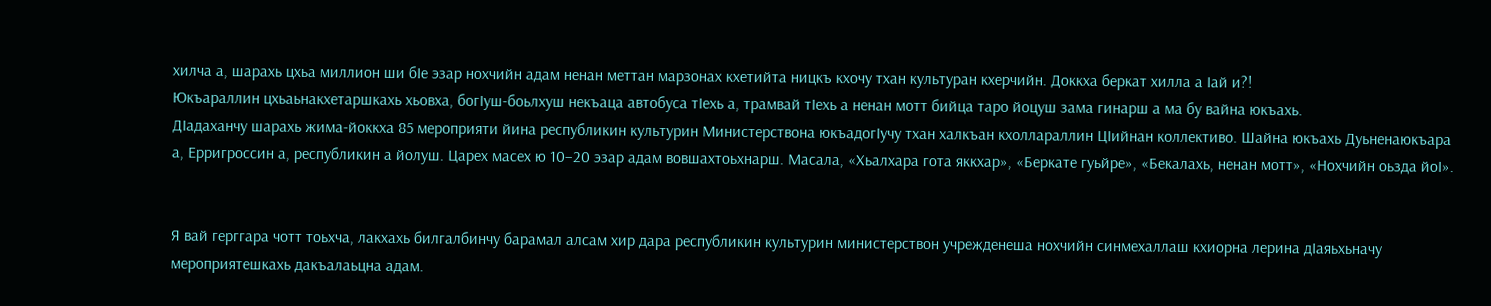хилча а, шарахь цхьа миллион ши бIе эзар нохчийн адам ненан меттан марзонах кхетийта ницкъ кхочу тхан культуран кхерчийн. Доккха беркат хилла а Iай и?!
Юкъараллин цхьаьнакхетаршкахь хьовха, богIуш-боьлхуш некъаца автобуса тIехь а, трамвай тIехь а ненан мотт бийца таро йоцуш зама гинарш а ма бу вайна юкъахь.
ДIадаханчу шарахь жима-йоккха 85 мероприяти йина республикин культурин Министерствона юкъадогIучу тхан халкъан кхоллараллин ЦIийнан коллективо. Шайна юкъахь Дуьненаюкъара а, Ерригроссин а, республикин а йолуш. Царех масех ю 10–20 эзар адам вовшахтоьхнарш. Масала, «Хьалхара гота яккхар», «Беркате гуьйре», «Бекалахь, ненан мотт», «Нохчийн оьзда йоI».


Я вай герггара чотт тоьхча, лакхахь билгалбинчу барамал алсам хир дара республикин культурин министерствон учрежденеша нохчийн синмехаллаш кхиорна лерина дIаяьхьначу мероприятешкахь дакъалаьцна адам.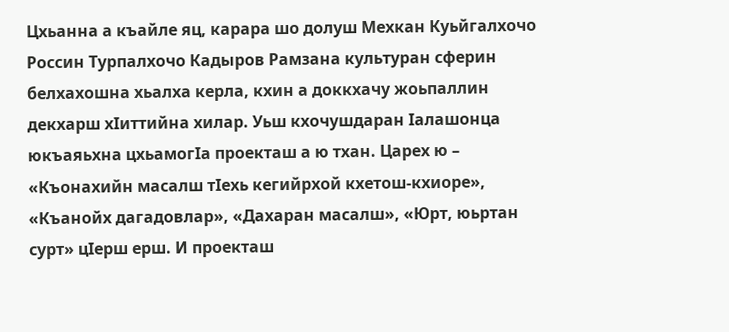Цхьанна а къайле яц, карара шо долуш Мехкан Куьйгалхочо Россин Турпалхочо Кадыров Рамзана культуран сферин белхахошна хьалха керла, кхин а доккхачу жоьпаллин декхарш хIиттийна хилар. Уьш кхочушдаран Iалашонца юкъаяьхна цхьамогIа проекташ а ю тхан. Царех ю – «Къонахийн масалш тIехь кегийрхой кхетош-кхиоре», «Къанойх дагадовлар», «Дахаран масалш», «Юрт, юьртан сурт» цIерш ерш. И проекташ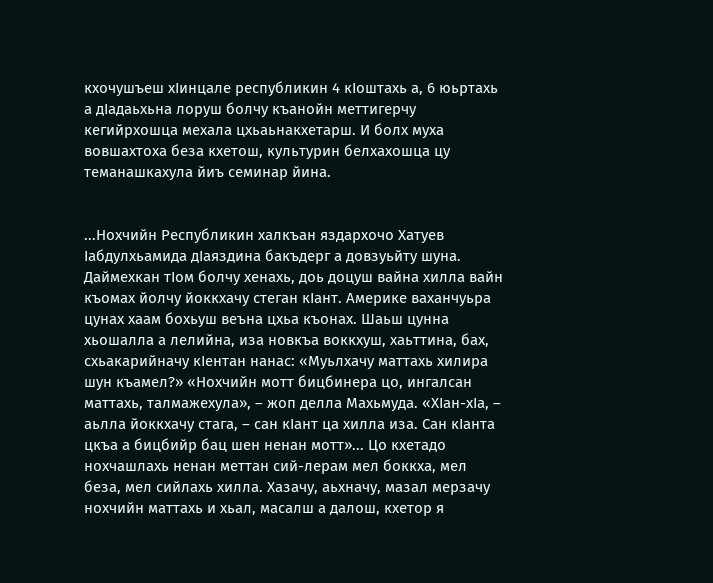кхочушъеш хIинцале республикин 4 кIоштахь а, 6 юьртахь а дIадаьхьна лоруш болчу къанойн меттигерчу кегийрхошца мехала цхьаьнакхетарш. И болх муха вовшахтоха беза кхетош, культурин белхахошца цу теманашкахула йиъ семинар йина.


...Нохчийн Республикин халкъан яздархочо Хатуев Iабдулхьамида дIаяздина бакъдерг а довзуьйту шуна. Даймехкан тIом болчу хенахь, доь доцуш вайна хилла вайн къомах йолчу йоккхачу стеган кIант. Америке ваханчуьра цунах хаам бохьуш веъна цхьа къонах. Шаьш цунна хьошалла а лелийна, иза новкъа воккхуш, хаьттина, бах, схьакарийначу кIентан нанас: «Муьлхачу маттахь хилира шун къамел?» «Нохчийн мотт бицбинера цо, ингалсан маттахь, талмажехула», – жоп делла Махьмуда. «ХIан-хIа, – аьлла йоккхачу стага, – сан кIант ца хилла иза. Сан кIанта цкъа а бицбийр бац шен ненан мотт»... Цо кхетадо нохчашлахь ненан меттан сий-лерам мел боккха, мел беза, мел сийлахь хилла. Хазачу, аьхначу, мазал мерзачу нохчийн маттахь и хьал, масалш а далош, кхетор я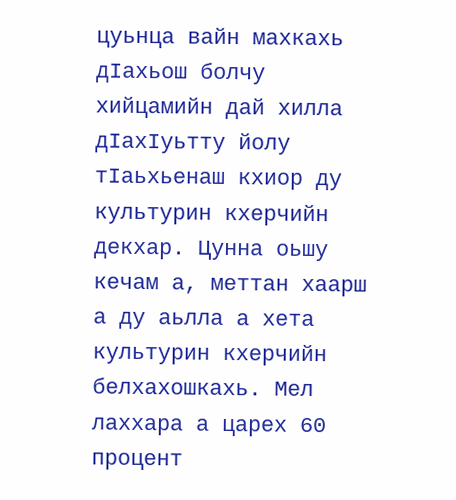цуьнца вайн махкахь дIахьош болчу хийцамийн дай хилла дIахIуьтту йолу тIаьхьенаш кхиор ду культурин кхерчийн декхар. Цунна оьшу кечам а, меттан хаарш а ду аьлла а хета культурин кхерчийн белхахошкахь. Мел лаххара а царех 60 процент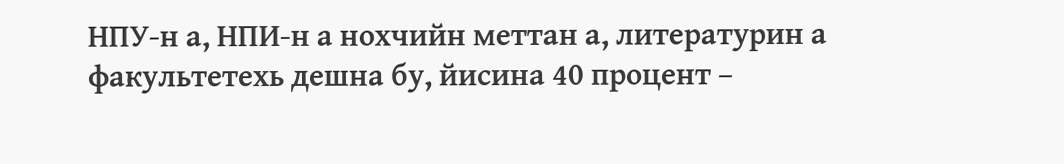НПУ-н а, НПИ-н а нохчийн меттан а, литературин а факультетехь дешна бу, йисина 40 процент –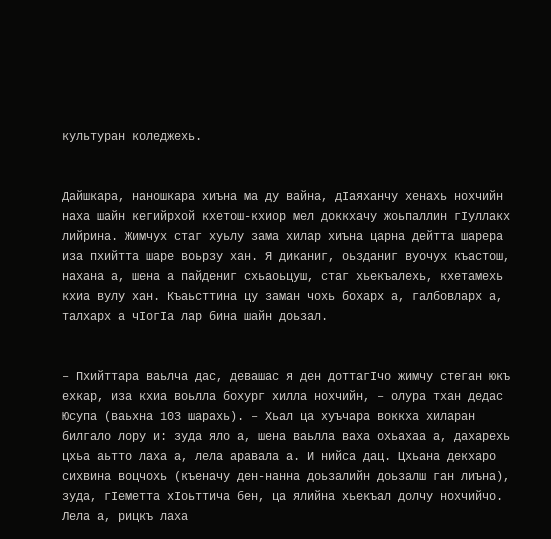культуран коледжехь.


Дайшкара, наношкара хиъна ма ду вайна, дIаяханчу хенахь нохчийн наха шайн кегийрхой кхетош-кхиор мел доккхачу жоьпаллин гIуллакх лийрина. Жимчух стаг хуьлу зама хилар хиъна царна дейтта шарера иза пхийтта шаре воьрзу хан. Я диканиг, оьзданиг вуочух къастош, нахана а, шена а пайдениг схьаоьцуш, стаг хьекъалехь, кхетамехь кхиа вулу хан. Къаьсттина цу заман чохь бохарх а, галбовларх а, талхарх а чIогIа лар бина шайн доьзал.


– Пхийттара ваьлча дас, девашас я ден доттагIчо жимчу стеган юкъ ехкар, иза кхиа воьлла бохург хилла нохчийн, – олура тхан дедас Юсупа (ваьхна 103 шарахь). – Хьал ца хуъчара воккха хиларан билгало лору и: зуда яло а, шена ваьлла ваха охьахаа а, дахарехь цхьа аьтто лаха а, лела аравала а. И нийса дац. Цхьана декхаро сихвина воцчохь (къеначу ден-нанна доьзалийн доьзалш ган лиъна), зуда, гIеметта хIоьттича бен, ца ялийна хьекъал долчу нохчийчо. Лела а, рицкъ лаха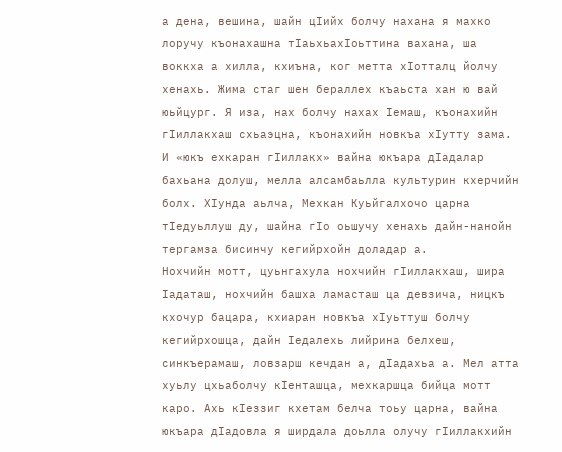а дена, вешина, шайн цIийх болчу нахана я махко лоручу къонахашна тIаьхьахIоьттина вахана, ша воккха а хилла, кхиъна, ког метта хIотталц йолчу хенахь. Жима стаг шен бераллех къаьста хан ю вай юьйцург. Я иза, нах болчу нахах Iемаш, къонахийн гIиллакхаш схьаэцна, къонахийн новкъа хIутту зама. И «юкъ ехкаран гIиллакх» вайна юкъара дIадалар бахьана долуш, мелла алсамбаьлла культурин кхерчийн болх. ХIунда аьлча, Мехкан Куьйгалхочо царна тIедуьллуш ду, шайна гIо оьшучу хенахь дайн-нанойн тергамза бисинчу кегийрхойн доладар а.
Нохчийн мотт, цуьнгахула нохчийн гIиллакхаш, шира Iадаташ, нохчийн башха ламасташ ца девзича, ницкъ кхочур бацара, кхиаран новкъа хIуьттуш болчу кегийрхошца, дайн Iедалехь лийрина белхеш, синкъерамаш, ловзарш кечдан а, дIадахьа а. Мел атта хуьлу цхьаболчу кIенташца, мехкаршца бийца мотт каро. Ахь кIеззиг кхетам белча тоьу царна, вайна юкъара дIадовла я ширдала доьлла олучу гIиллакхийн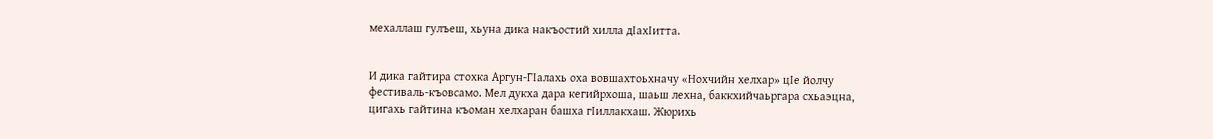мехаллаш гулъеш, хьуна дика накъостий хилла дIахIитта.


И дика гайтира стохка Аргун-ГIалахь оха вовшахтоьхначу «Нохчийн хелхар» цIе йолчу фестиваль-къовсамо. Мел дукха дара кегийрхоша, шаьш лехна, баккхийчаьргара схьаэцна, цигахь гайтина къоман хелхаран башха гIиллакхаш. Жюрихь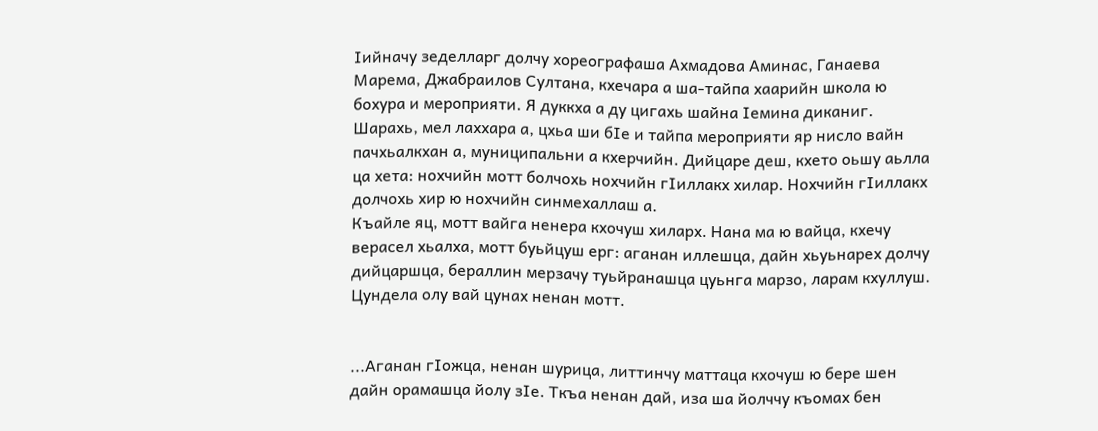Iийначу зеделларг долчу хореографаша Ахмадова Аминас, Ганаева Марема, Джабраилов Султана, кхечара а ша-тайпа хаарийн школа ю бохура и мероприяти. Я дуккха а ду цигахь шайна Iемина диканиг. Шарахь, мел лаххара а, цхьа ши бIе и тайпа мероприяти яр нисло вайн пачхьалкхан а, муниципальни а кхерчийн. Дийцаре деш, кхето оьшу аьлла ца хета: нохчийн мотт болчохь нохчийн гIиллакх хилар. Нохчийн гIиллакх долчохь хир ю нохчийн синмехаллаш а.
Къайле яц, мотт вайга ненера кхочуш хиларх. Нана ма ю вайца, кхечу верасел хьалха, мотт буьйцуш ерг: аганан иллешца, дайн хьуьнарех долчу дийцаршца, бераллин мерзачу туьйранашца цуьнга марзо, ларам кхуллуш. Цундела олу вай цунах ненан мотт.


...Аганан гIожца, ненан шурица, литтинчу маттаца кхочуш ю бере шен дайн орамашца йолу зIе. Ткъа ненан дай, иза ша йолччу къомах бен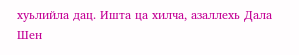хуьлийла дац. Ишта ца хилча, азаллехь Дала Шен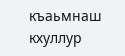къаьмнаш кхуллур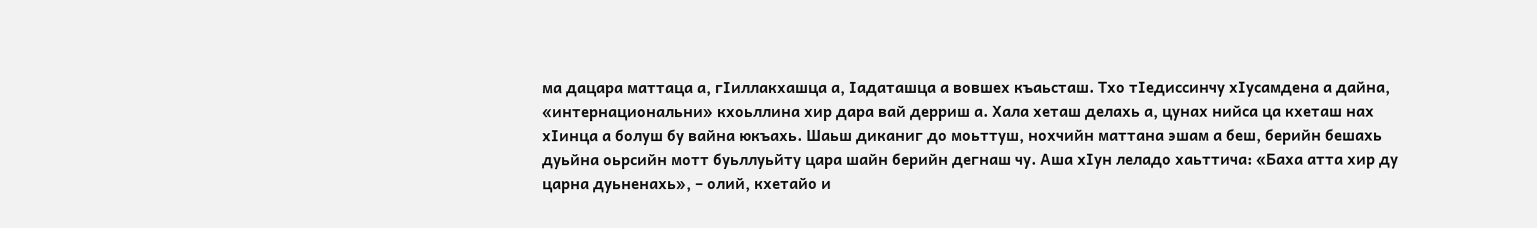ма дацара маттаца а, гIиллакхашца а, Iадаташца а вовшех къаьсташ. Тхо тIедиссинчу хIусамдена а дайна, «интернациональни» кхоьллина хир дара вай дерриш а. Хала хеташ делахь а, цунах нийса ца кхеташ нах хIинца а болуш бу вайна юкъахь. Шаьш диканиг до моьттуш, нохчийн маттана эшам а беш, берийн бешахь дуьйна оьрсийн мотт буьллуьйту цара шайн берийн дегнаш чу. Аша хIун леладо хаьттича: «Баха атта хир ду царна дуьненахь», – олий, кхетайо и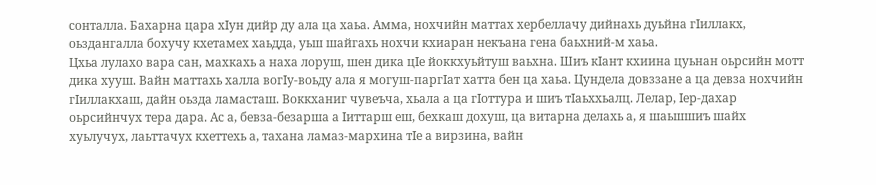сонталла. Бахарна цара хIун дийр ду ала ца хаьа. Амма, нохчийн маттах хербеллачу дийнахь дуьйна гIиллакх, оьздангалла бохучу кхетамех хаьдда, уьш шайгахь нохчи кхиаран некъана гена баьхний-м хаьа.
Цхьа лулахо вара сан, махкахь а наха лоруш, шен дика цIе йоккхуьйтуш ваьхна. Шиъ кIант кхиина цуьнан оьрсийн мотт дика хууш. Вайн маттахь халла вогIу-воьду ала я могуш-паргIат хатта бен ца хаьа. Цундела довззане а ца девза нохчийн гIиллакхаш, дайн оьзда ламасташ. Воккханиг чувеъча, хьала а ца гIоттура и шиъ тIаьххьалц. Лелар, Iер-дахар оьрсийнчух тера дара. Ас а, бевза-безарша а Iиттарш еш, бехкаш дохуш, ца витарна делахь а, я шаьшшиъ шайх хуьлучух, лаьттачух кхеттехь а, тахана ламаз-мархина тIе а вирзина, вайн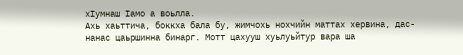хIумнаш Iамо а воьлла.
Ахь хаьттича, боккха бала бу, жимчохь нохчийн маттах хервина, дас-нанас цаьршинна бинарг. Мотт цахууш хуьлуьйтур вара ша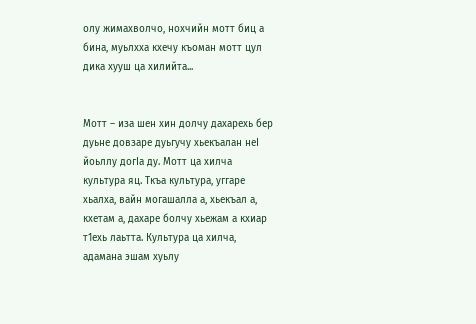олу жимахволчо, нохчийн мотт биц а бина, муьлхха кхечу къоман мотт цул дика хууш ца хилийта...


Мотт – иза шен хин долчу дахарехь бер дуьне довзаре дуьгучу хьекъалан неI йоьллу догIа ду. Мотт ца хилча культура яц. Ткъа культура, уггаре хьалха, вайн могашалла а, хьекъал а, кхетам а, дахаре болчу хьежам а кхиар т1ехь лаьтта. Культура ца хилча, адамана эшам хуьлу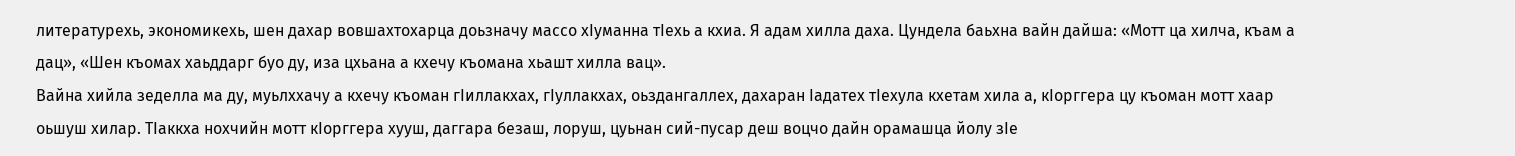литературехь, экономикехь, шен дахар вовшахтохарца доьзначу массо хIуманна тIехь а кхиа. Я адам хилла даха. Цундела баьхна вайн дайша: «Мотт ца хилча, къам а дац», «Шен къомах хаьддарг буо ду, иза цхьана а кхечу къомана хьашт хилла вац».
Вайна хийла зеделла ма ду, муьлххачу а кхечу къоман гIиллакхах, гIуллакхах, оьздангаллех, дахаран Iадатех тIехула кхетам хила а, кIорггера цу къоман мотт хаар оьшуш хилар. ТIаккха нохчийн мотт кIорггера хууш, даггара безаш, лоруш, цуьнан сий-пусар деш воцчо дайн орамашца йолу зIе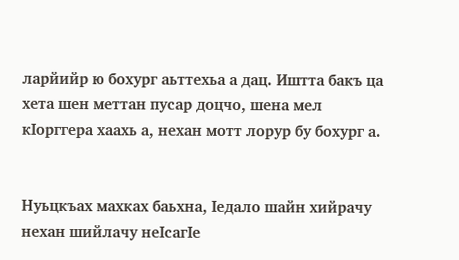ларйийр ю бохург аьттехьа а дац. Иштта бакъ ца хета шен меттан пусар доцчо, шена мел кIорггера хаахь а, нехан мотт лорур бу бохург а.


Нуьцкъах махках баьхна, Iедало шайн хийрачу нехан шийлачу неIсагIе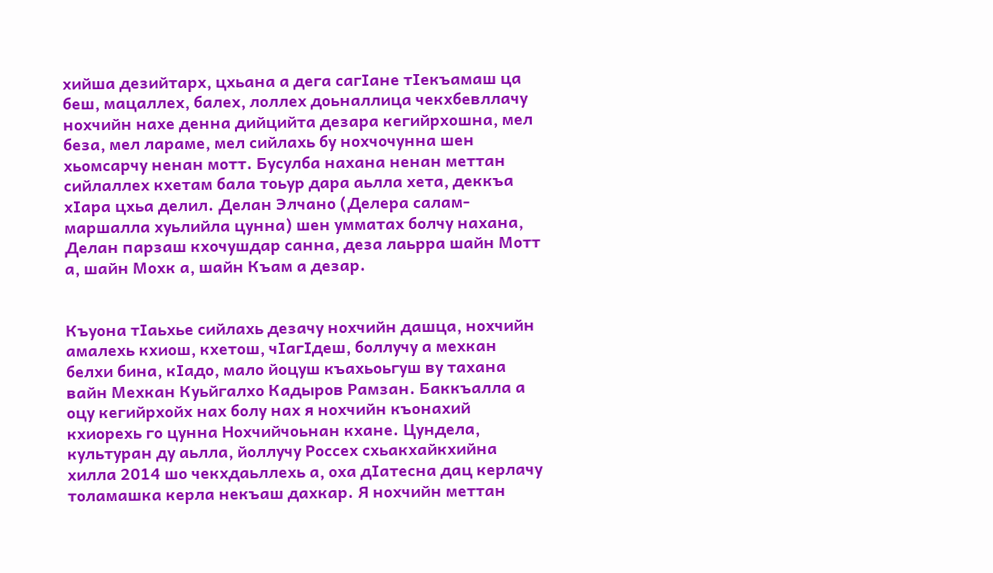хийша дезийтарх, цхьана а дега сагIане тIекъамаш ца беш, мацаллех, балех, лоллех доьналлица чекхбевллачу нохчийн нахе денна дийцийта дезара кегийрхошна, мел беза, мел лараме, мел сийлахь бу нохчочунна шен хьомсарчу ненан мотт. Бусулба нахана ненан меттан сийлаллех кхетам бала тоьур дара аьлла хета, деккъа хIара цхьа делил. Делан Элчано (Делера салам-маршалла хуьлийла цунна) шен умматах болчу нахана, Делан парзаш кхочушдар санна, деза лаьрра шайн Мотт а, шайн Мохк а, шайн Къам а дезар.


Къуона тIаьхье сийлахь дезачу нохчийн дашца, нохчийн амалехь кхиош, кхетош, чIагIдеш, боллучу а мехкан белхи бина, кIадо, мало йоцуш къахьоьгуш ву тахана вайн Мехкан Куьйгалхо Кадыров Рамзан. Баккъалла а оцу кегийрхойх нах болу нах я нохчийн къонахий кхиорехь го цунна Нохчийчоьнан кхане. Цундела, культуран ду аьлла, йоллучу Россех схьакхайкхийна хилла 2014 шо чекхдаьллехь а, оха дIатесна дац керлачу толамашка керла некъаш дахкар. Я нохчийн меттан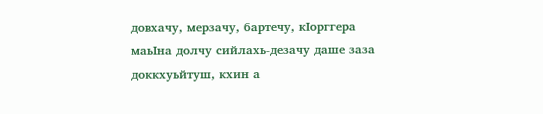довхачу, мерзачу, бартечу, кIорггера маьIна долчу сийлахь-дезачу даше заза доккхуьйтуш, кхин а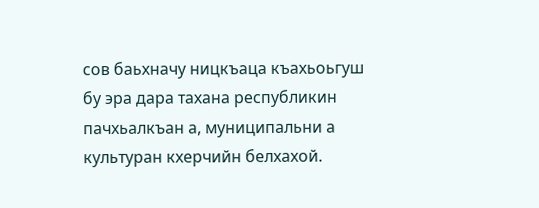сов баьхначу ницкъаца къахьоьгуш бу эра дара тахана республикин пачхьалкъан а, муниципальни а культуран кхерчийн белхахой.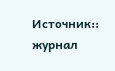Источник:: журнал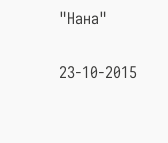"Нана"

23-10-2015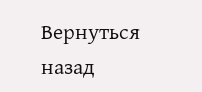Вернуться назад